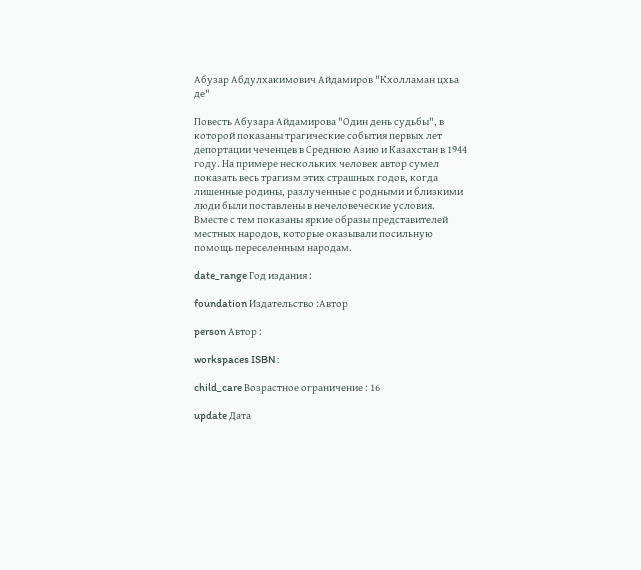Абузар Абдулхакимович Айдамиров "Кхолламан цхьа де"

Повесть Абузара Айдамирова "Один день судьбы", в которой показаны трагические события первых лет депортации чеченцев в Среднюю Азию и Казахстан в 1944 году. На примере нескольких человек автор сумел показать весь трагизм этих страшных годов, когда лишенные родины, разлученные с родными и близкими люди были поставлены в нечеловеческие условия. Вместе с тем показаны яркие образы представителей местных народов, которые оказывали посильную помощь переселенным народам.

date_range Год издания :

foundation Издательство :Автор

person Автор :

workspaces ISBN :

child_care Возрастное ограничение : 16

update Дата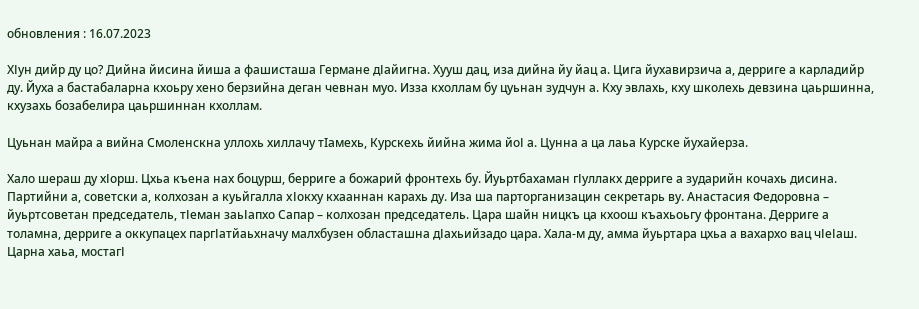обновления : 16.07.2023

ХІун дийр ду цо? Дийна йисина йиша а фашисташа Германе дІайигна. Хууш дац, иза дийна йу йац а. Цига йухавирзича а, дерриге а карладийр ду. Йуха а бастабаларна кхоьру хено берзийна деган чевнан муо. Изза кхоллам бу цуьнан зудчун а. Кху эвлахь, кху школехь девзина цаьршинна, кхузахь бозабелира цаьршиннан кхоллам.

Цуьнан майра а вийна Смоленскна уллохь хиллачу тIамехь, Курскехь йийна жима йоІ а. Цунна а ца лаьа Курске йухайерза.

Хало шераш ду хІорш. Цхьа къена нах боцурш, берриге а божарий фронтехь бу. Йуьртбахаман гІуллакх дерриге а зударийн кочахь дисина. Партийни а, советски а, колхозан а куьйгалла xІокху кхааннан карахь ду. Иза ша парторганизацин секретарь ву. Анастасия Федоровна – йуьртсоветан председатель, тІеман заьІапхо Сапар – колхозан председатель. Цара шайн ницкъ ца кхоош къахьоьгу фронтана. Дерриге а толамна, дерриге а оккупацех паргІатйаьхначу малхбузен областашна дІахьийзадо цара. Хала-м ду, амма йуьртара цхьа а вахархо вац чІеІаш. Царна хаьа, мостагІ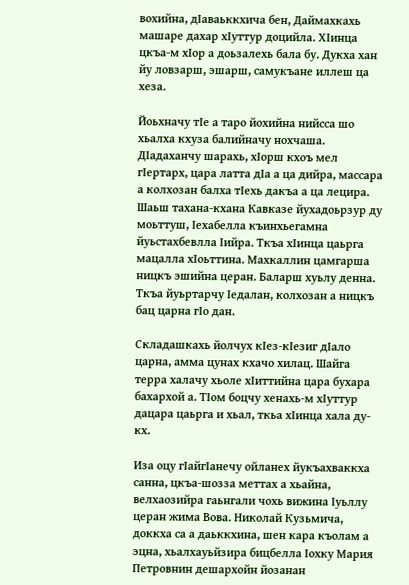вохийна, дІаваьккхича бен, Даймахкахь машаре дахар хІуттур доцийла. ХІинца цкъа-м хІор а доьзалехь бала бу. Дукха хан йу ловзарш, эшарш, самукъане иллеш ца хеза.

Йоьхначу тІе а таро йохийна нийсса шо хьалха кхуза балийначу нохчаша. ДІадаханчу шарахь, хІорш кхоъ мел гІертарх, цара латта дIа а ца дийра, массара а колхозан балха тІехь дакъа а ца лецира. Шаьш тахана-кхана Кавказе йухадоьрзур ду моьттуш, Іехабелла къинхьегамна йуьстахбевлла Іийра. Ткъа хІинца цаьрга мацалла хІоьттина. Махкаллин цамгарша ницкъ эшийна церан. Баларш хуьлу денна. Ткъа йуьртарчу Іедалан, колхозан а ницкъ бац царна гІо дан.

Складашкахь йолчух кІез-кІезиг дІало царна, амма цунах кхачо хилац. Шайга терра халачу хьоле хІиттийна цара бухара бахархой а. ТІом боцчу хенахь-м хІуттур дацара цаьрга и хьал, ткьа хІинца хала ду-кх.

Иза оцу гIайгІанечу ойланех йукъахваккха санна, цкъа-шозза меттах а хьайна, велхаозийра гаьнгали чохь вижина Іуьллу церан жима Вова. Николай Кузьмича, доккха са а даьккхина, шен кара къолам а эцна, хьалхауьйзира бицбелла Іохку Мария Петровнин дешархойн йозанан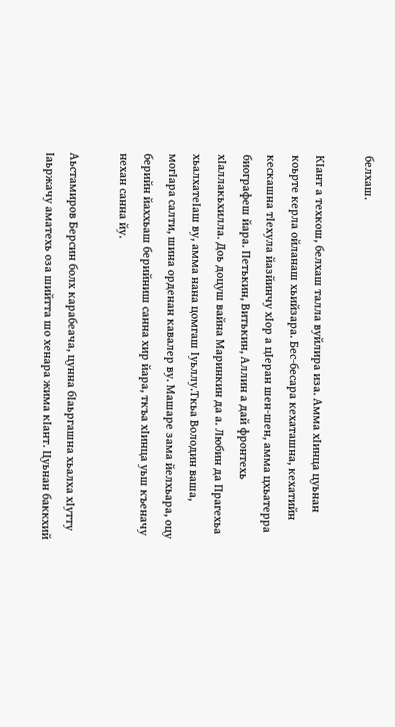белхаш.

КІант а техкош, белхаш талла вуйлира иза. Амма хІинца цуьнан коьрте керла ойланаш хьийзара. Бес-бесара кехаташна, кехатийн кескашна тІехула йазйинчу хІор а цІеран шен-шен, амма цхьатерра биографеш йара. Петькин, Витькин, Аллин а дай фронтехь хІаллакьхилла. Доь доцуш вайна Маринкин да а. Любин да Прагехьа хьалхатеІаш ву, амма нана цомгаш Іуьллу.Ткьа Володин ваша, могІара салти, шина орденан кавалер ву. Машаре зама йелхьара, оцу берийн йаххьаш берийниш санна хир йара, ткъа хІинца уьш къеначу нехан санна йу.

Аьстамиров Берсин болх карабеача, цунна бІаьргашна хьалха хІутту Іаьржачу аматехь оза шийтта шо хенара жима кІант. Цуьнан баккхий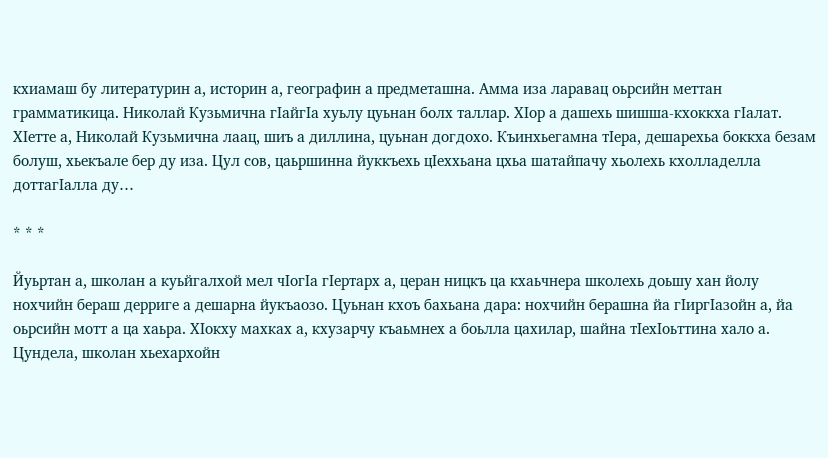кхиамаш бу литературин а, историн а, географин а предметашна. Амма иза ларавац оьрсийн меттан грамматикица. Николай Кузьмична гІайгІа хуьлу цуьнан болх таллар. ХІор а дашехь шишша-кхоккха гІалат. ХІетте а, Николай Кузьмична лаац, шиъ а диллина, цуьнан догдохо. Къинхьегамна тІера, дешарехьа боккха безам болуш, хьекъале бер ду иза. Цул сов, цаьршинна йуккъехь цІеххьана цхьа шатайпачу хьолехь кхолладелла доттагІалла ду…

* * *

Йуьртан а, школан а куьйгалхой мел чІогІа гІертарх а, церан ницкъ ца кхаьчнера школехь доьшу хан йолу нохчийн бераш дерриге а дешарна йукъаозо. Цуьнан кхоъ бахьана дара: нохчийн берашна йа гІиргІазойн а, йа оьрсийн мотт а ца хаьра. ХІокху махках а, кхузарчу къаьмнех а боьлла цахилар, шайна тІехІоьттина хало а. Цундела, школан хьехархойн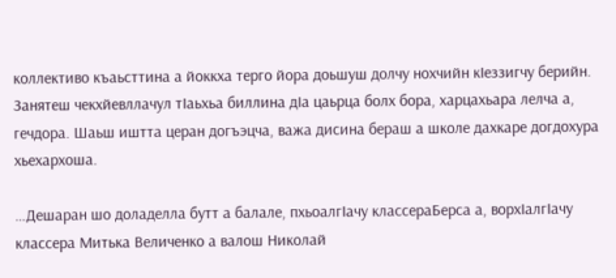коллективо къаьсттина а йоккха терго йора доьшуш долчу нохчийн кІеззигчу берийн. Занятеш чекхйевллачул тІаьхьа биллина дІа цаьрца болх бора, харцахьара лелча а, гечдора. Шаьш иштта церан догъэцча, важа дисина бераш а школе дахкаре догдохура хьехархоша.

…Дешаран шо доладелла бутт а балале, пхьоалгІачу классераБерса а, ворхІалгІачу классера Митька Величенко а валош Николай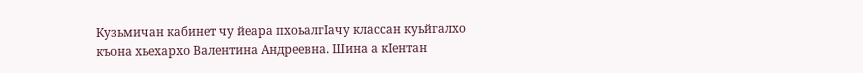Кузьмичан кабинет чу йеара пхоьалгІачу классан куьйгалхо къона хьехархо Валентина Андреевна. Шина а кІентан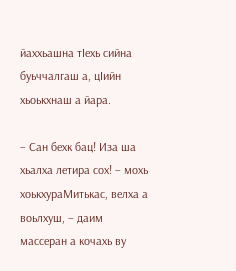йаххьашна тІехь сийна буьччалгаш а, цІийн хьоькхнаш а йара.

– Сан бехк бац! Иза ша хьалха летира сох! – мохь хоькхураМитькас, велха а воьлхуш, – даим массеран а кочахь ву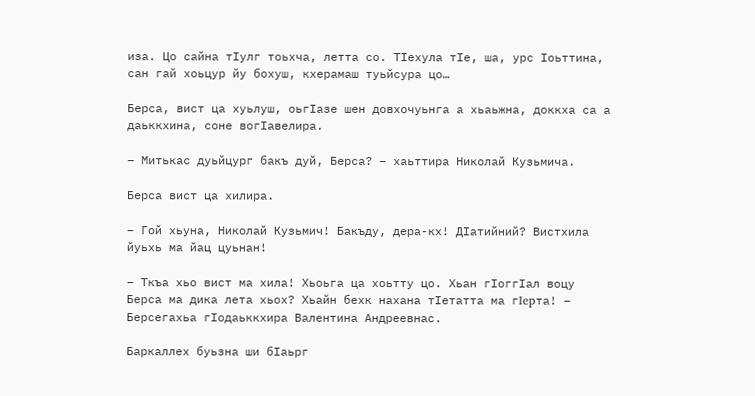иза. Цо сайна тІулг тоьхча, летта со. ТІехула тІе, ша, урс Іоьттина, сан гай хоьцур йу бохуш, кхерамаш туьйсура цо…

Берса, вист ца хуьлуш, оьгІазе шен довхочуьнга а хьаьжна, доккха са а даьккхина, соне вогІавелира.

– Митькас дуьйцург бакъ дуй, Берса? – хаьттира Николай Кузьмича.

Берса вист ца хилира.

– Гой хьуна, Николай Кузьмич! Бакъду, дера-кх! ДІатийний? Вистхила йуьхь ма йац цуьнан!

– Ткъа хьо вист ма хила! Хьоьга ца хоьтту цо. Хьан гІоггІал воцу Берса ма дика лета хьох? Хьайн бехк нахана тІетатта ма гIepтa! – Берсегахьа гІодаьккхира Валентина Андреевнас.

Баркаллех буьзна ши бІаьрг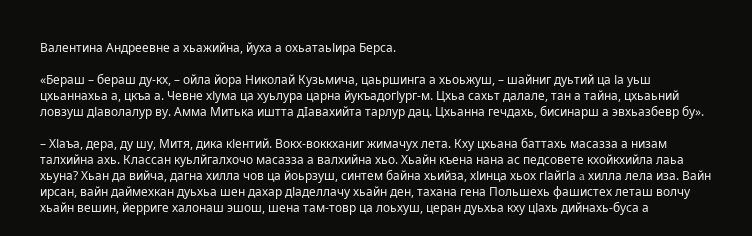Валентина Андреевне а хьажийна, йуха а охьатаьІира Берса.

«Бераш – бераш ду-кх, – ойла йора Николай Кузьмича, цаьршинга а хьоьжуш, – шайниг дуьтий ца Іа уьш цхьаннахьа а, цкъа а. Чевне хІума ца хуьлура царна йукъадогІург-м. Цхьа сахьт далале, тан а тайна, цхьаьний ловзуш дІаволалур ву. Амма Митька иштта дIавахийта тарлур дац. Цхьанна гечдахь, бисинарш а эвхьазбевр бу».

– ХІаъа, дера, ду шу, Митя, дика кІентий. Вокх-воккханиг жимачух лета. Кху цхьана баттахь масазза а низам талхийна ахь. Классан куьлйгалхочо масазза а валхийна хьо. Хьайн къена нана ас педсовете кхойкхийла лаьа хьуна? Хьан да вийча, дагна хилла чов ца йоьрзуш, синтем байна хьийза, хІинца хьох гІайгІа a хилла лела иза. Вайн ирсан, вайн даймехкан дуьхьа шен дахар дІаделлачу хьайн ден, тахана гена Польшехь фашистех леташ волчу хьайн вешин, йерриге халонаш эшош, шена там-товр ца лоьхуш, церан дуьхьа кху цІахь дийнахь-буса а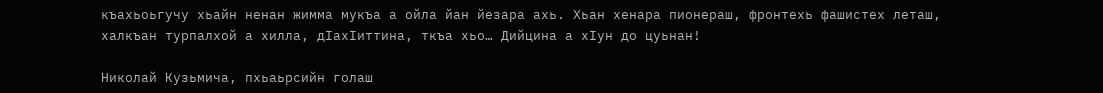къахьоьгучу хьайн ненан жимма мукъа а ойла йан йезара ахь. Хьан хенара пионераш, фронтехь фашистех леташ, халкъан турпалхой а хилла, дІахІиттина, ткъа хьо… Дийцина а хІун до цуьнан!

Николай Кузьмича, пхьаьрсийн голаш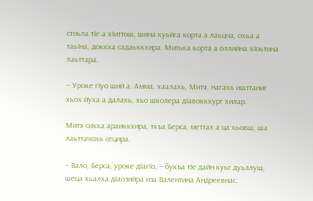стоьла тІе а хІиттош, шина куьйга корта а лаьцна, охьа а таьІна, доккха садаьккхира. Митька корта а оллийна хІоьтина лаьттара.

– Уроке гІуо ший а. Амма, хаалахь, Митя, нагахь ишттаниг хьох йуха а далахь, хьо школера дІавоккхург хилар.

Митя сихха араиккхира, ткъа Берса, меттах а ца хьовш, ша лаьттачохь сецира.

– Вало, Берса, уроке дІагІо, – букъа тІе дайн куьг дуьллуш, шеца хьалха дІаозийра иза Валентина Андреевнас.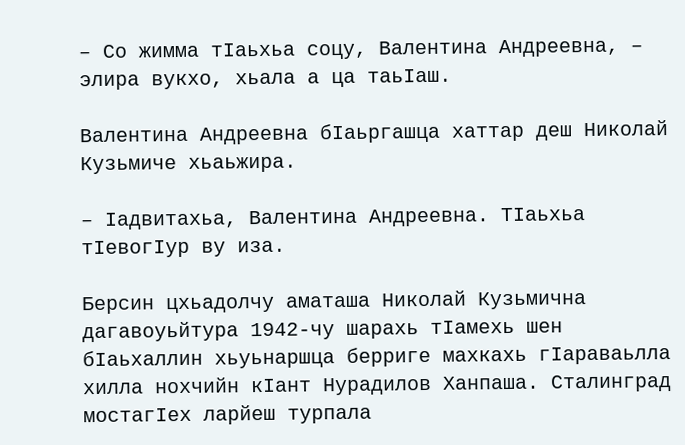– Со жимма тІаьхьа соцу, Валентина Андреевна, – элира вукхо, хьала а ца таьІаш.

Валентина Андреевна бІаьргашца хаттар деш Николай Кузьмиче хьаьжира.

– Іадвитахьа, Валентина Андреевна. ТIаьхьа тІевогІур ву иза.

Берсин цхьадолчу аматаша Николай Кузьмична дагавоуьйтура 1942-чу шарахь тІамехь шен бІаьхаллин хьуьнаршца берриге махкахь гІараваьлла хилла нохчийн кІант Нурадилов Ханпаша. Сталинград мостагІex ларйеш турпала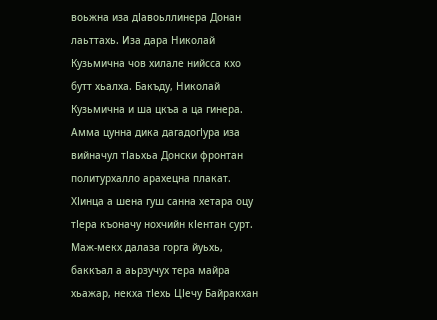воьжна иза дІавоьллинера Донан лаьттахь. Иза дара Николай Кузьмична чов хилале нийсса кхо бутт хьалха. Бакъду, Николай Кузьмична и ша цкъа а ца гинера. Амма цунна дика дагадогІура иза вийначул тІаьхьа Донски фронтан политурхалло арахецна плакат. ХІинца а шена гуш санна хетара оцу тІера къоначу нохчийн кІентан сурт. Маж-мекх далаза горга йуьхь, баккъал а аьрзучух тера майра хьажар, некха тІехь ЦІечу Байракхан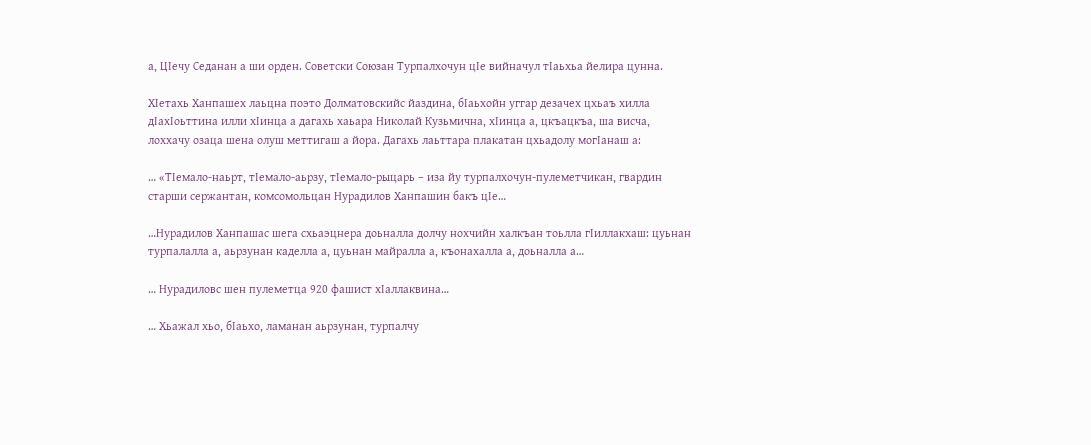а, ЦІечу Седанан а ши орден. Советски Союзан Турпалхочун цІе вийначул тІаьхьа йелира цунна.

ХІетахь Ханпашех лаьцна поэто Долматовскийс йаздина, бІаьхойн уггар дезачех цхьаъ хилла дІахІоьттина илли хІинца а дагахь хаьара Николай Кузьмична, хІинца а, цкъацкъа, ша висча, лоххачу озаца шена олуш меттигаш а йора. Дагахь лаьттара плакатан цхьадолу могІанаш а:

… «ТІемало-наьрт, тІемало-аьрзу, тІемало-рыцарь – иза йу турпалхочун-пулеметчикан, гвардин старши сержантан, комсомольцан Нурадилов Ханпашин бакъ цІе…

…Нурадилов Ханпашас шега схьаэцнера доьналла долчу нохчийн халкъан тоьлла гІиллакхаш: цуьнан турпалалла а, аьрзунан каделла а, цуьнан майралла а, къонахалла а, доьналла а…

… Нурадиловс шен пулеметца 920 фашист хІаллаквина…

… Хьажал хьо, бІаьхо, ламанан аьрзунан, турпалчу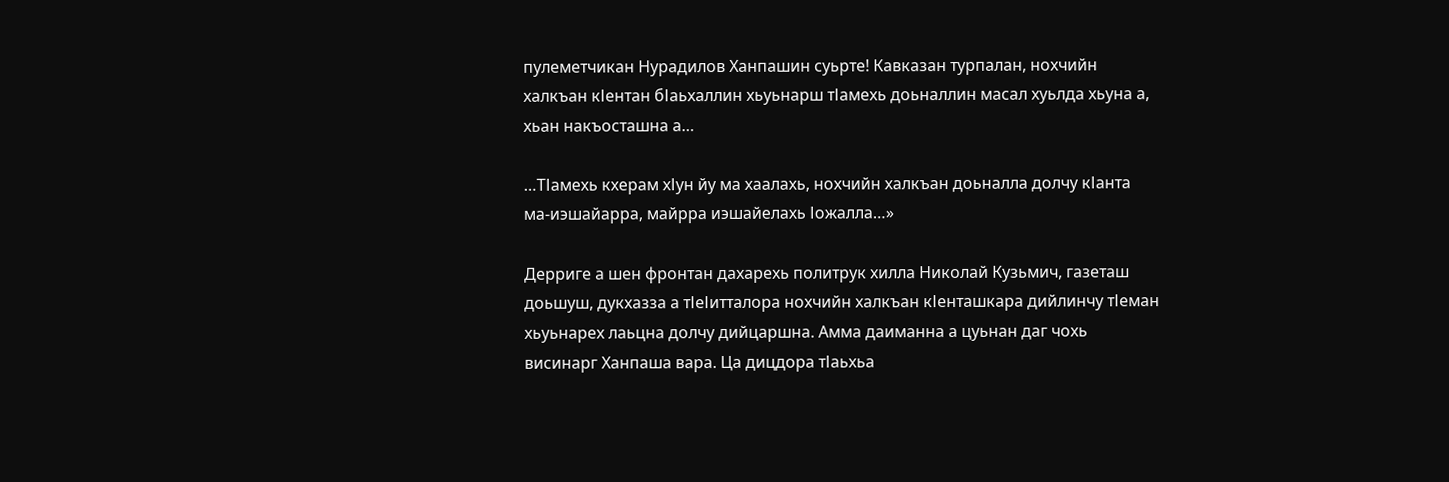пулеметчикан Нурадилов Ханпашин суьрте! Кавказан турпалан, нохчийн халкъан кІентан бІаьхаллин хьуьнарш тІамехь доьналлин масал хуьлда хьуна а, хьан накъосташна а…

…ТІамехь кхерам хІун йу ма хаалахь, нохчийн халкъан доьналла долчу кІанта ма-иэшайарра, майрра иэшайелахь Іожалла…»

Дерриге а шен фронтан дахарехь политрук хилла Николай Кузьмич, газеташ доьшуш, дукхазза а тІеІитталора нохчийн халкъан кІенташкара дийлинчу тІеман хьуьнарех лаьцна долчу дийцаршна. Амма даиманна а цуьнан даг чохь висинарг Ханпаша вара. Ца дицдора тІаьхьа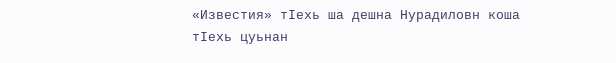«Известия» тІехь ша дешна Нурадиловн коша тIехь цуьнан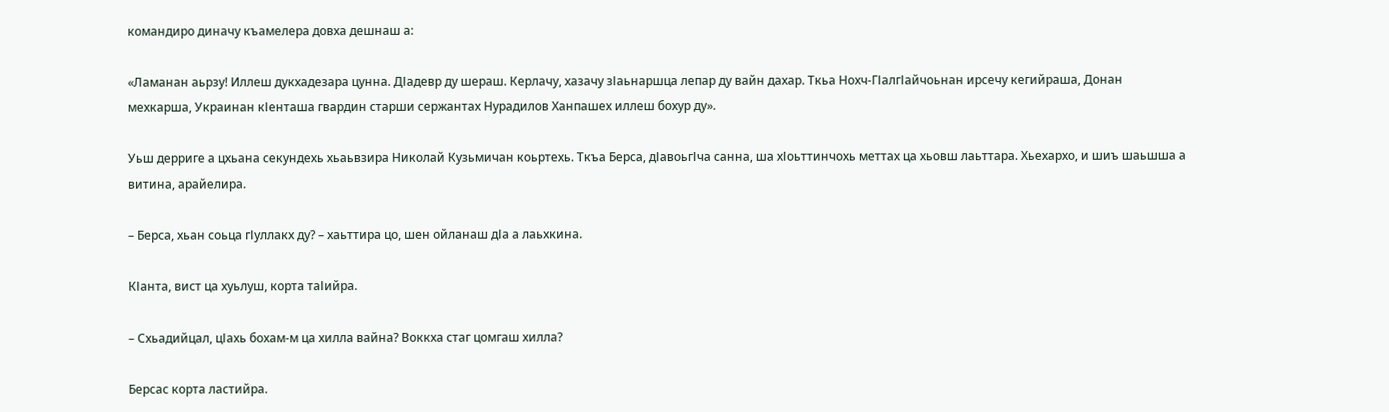командиро диначу къамелера довха дешнаш а:

«Ламанан аьрзу! Иллеш дукхадезара цунна. ДІадевр ду шераш. Керлачу, хазачу зІаьнаршца лепар ду вайн дахар. Ткьа Нохч-ГІалгІайчоьнан ирсечу кегийраша, Донан мехкарша, Украинан кІенташа гвардин старши сержантах Нурадилов Ханпашех иллеш бохур ду».

Уьш дерриге а цхьана секундехь хьаьвзира Николай Кузьмичан коьртехь. Ткъа Берса, дІавоьгІча санна, ша хІоьттинчохь меттах ца хьовш лаьттара. Хьехархо, и шиъ шаьшша а витина, арайелира.

– Берса, хьан соьца гІуллакх ду? – хаьттира цо, шен ойланаш дІа а лаьхкина.

КІанта, вист ца хуьлуш, корта таІийра.

– Схьадийцал, цІахь бохам-м ца хилла вайна? Воккха стаг цомгаш хилла?

Берсас корта ластийра.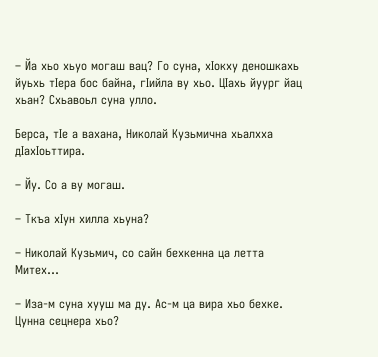– Йа хьо хьуо могаш вац? Го суна, хІокху деношкахь йуьхь тІера бос байна, гІийла ву хьо. ЦІахь йуург йац хьан? Схьавоьл суна улло.

Берса, тІе а вахана, Николай Кузьмична хьалхха дІахІоьттира.

– Йу. Со а ву могаш.

– Ткъа хІун хилла хьуна?

– Николай Кузьмич, со сайн бехкенна ца летта Митех…

– Иза-м суна хууш ма ду. Ас-м ца вира хьо бехке. Цунна сецнера хьо?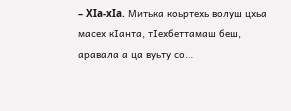– XIa-xIa. Митька коьртехь волуш цхьа масех кІанта, тІехбеттамаш беш, аравала а ца вуьту со…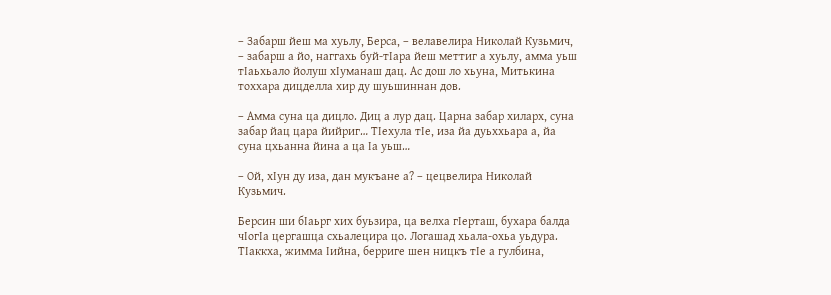– Забарш йеш ма хуьлу, Берса, – велавелира Николай Кузьмич, – забарш а йо, наггахь буй-тІара йеш меттиг а хуьлу, амма уьш тІаьхьало йолуш хІуманаш дац. Ас дош ло хьуна, Митькина тоххара дицделла хир ду шуьшиннан дов.

– Амма суна ца дицло. Диц а лур дац. Царна забар хиларх, суна забар йац цара йийриг… ТІехула тІе, иза йа дуьххьара а, йа суна цхьанна йина а ца Іа уьш…

– Ой, хІун ду иза, дан мукъане а? – цецвелира Николай Кузьмич.

Берсин ши бІаьрг хих буьзира, ца велха гІерташ, бухара балда чІогІа цергашца схьалецира цо. Логашад хьала-охьа уьдура. ТІаккха, жимма Іийна, берриге шен ницкъ тІе а гулбина,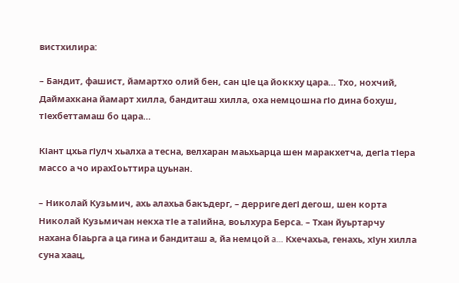вистхилира:

– Бандит, фашист, йамартхо олий бен, сан цІе ца йоккху цара… Тхо, нохчий, Даймахкана йамарт хилла, бандиташ хилла, оха немцошна гІо дина бохуш, тІехбеттамаш бо цара…

КІант цхьа гІулч хьалха а тесна, велхаран маьхьарца шен маракхетча, дегІа тІера массо а чо ирахIоьттира цуьнан.

– Николай Кузьмич, ахь алахьа бакъдерг, – дерриге дегІ дегош, шен корта Николай Кузьмичан некха тІе а таІийна, воьлхура Берса. – Тхан йуьртарчу нахана бІаьрга а ца гина и бандиташ а, йа немцой a… Кхечахьа, генахь, хІун хилла суна хаац,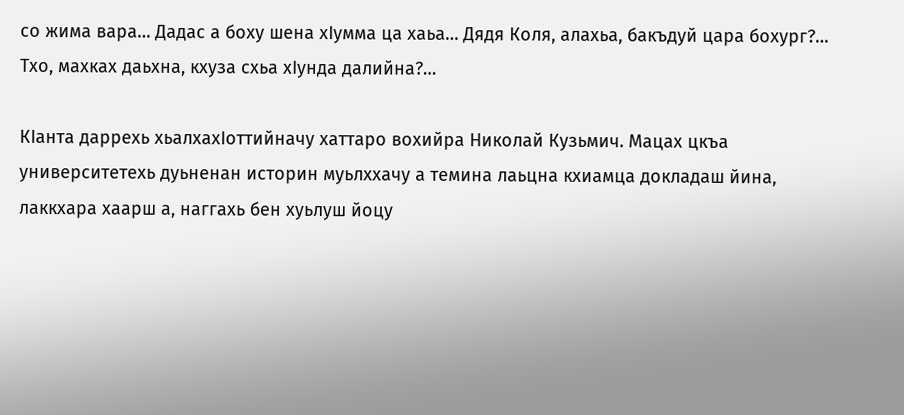со жима вара… Дадас а боху шена хІумма ца хаьа… Дядя Коля, алахьа, бакъдуй цара бохург?… Тхо, махках даьхна, кхуза схьа хІунда далийна?…

КІанта даррехь хьалхахІоттийначу хаттаро вохийра Николай Кузьмич. Мацах цкъа университетехь дуьненан историн муьлххачу а темина лаьцна кхиамца докладаш йина, лаккхара хаарш а, наггахь бен хуьлуш йоцу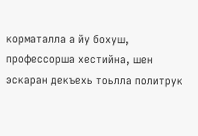корматалла а йу бохуш, профессорша хестийна, шен эскаран декъехь тоьлла политрук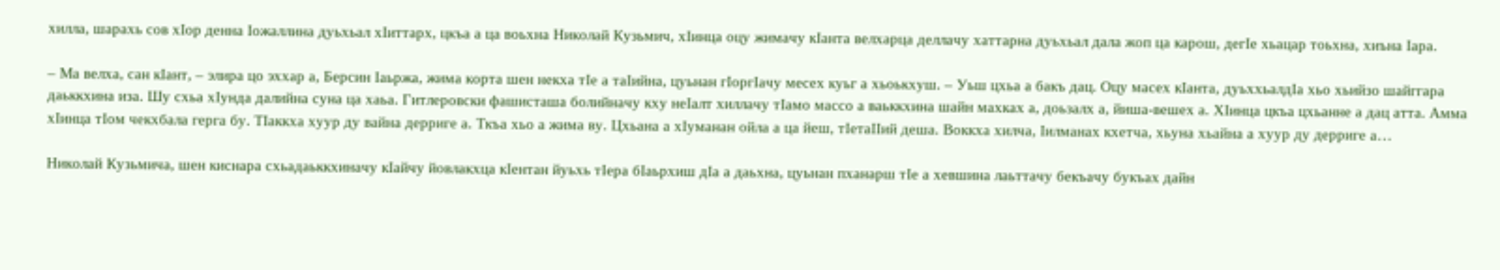хилла, шарахь сов хІор денна Іожаллина дуьхьал хІиттарх, цкъа а ца воьхна Николай Кузьмич, хІинца оцу жимачу кІанта велхарца деллачу хаттарна дуьхьал дала жоп ца карош, дегІе хьацар тоьхна, хиъна Іара.

– Ма велха, сан кІант, – элира цо эххар а, Берсин Іаьржа, жима корта шен некха тІе а таІийна, цуьнан гІоргІачу месех куьг а хьоькхуш. – Уьш цхьа а бакъ дац. Оцу масех кІанта, дуьххьалдІа хьо хьийзо шайггара даьккхина иза. Шу схьа хІунда далийна суна ца хаьа. Гитлеровски фашисташа болийначу кху неІалт хиллачу тІамо массо а ваьккхина шайн махках а, доьзалх а, йиша-вешех а. ХІинца цкъа цхьанне а дац атта. Амма хІинца тІом чекхбала герга бу. ТІаккха хуур ду вайна дерриге а. Ткъа хьо а жима ву. Цхьана а хІуманан ойла а ца йеш, тІетаIІий деша. Воккха хилча, Іилманах кхетча, хьуна хьайна а хуур ду дерриге а…

Николай Кузьмича, шен киснара схьадаьккхиначу кІайчу йовлакхца кІентан йуьхь тІера бІаьрхиш дІа а даьхна, цуьнан пханарш тІе а хевшина лаьттачу бекъачу букъах дайн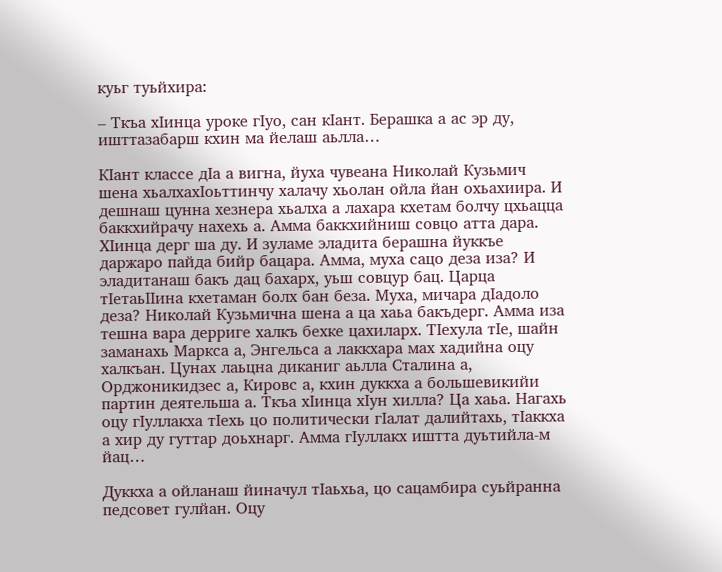куьг туьйхира:

– Ткъа хІинца уроке гІуо, сан кІант. Берашка а ас эр ду, ишттазабарш кхин ма йелаш аьлла…

КІант классе дІа а вигна, йуха чувеана Николай Кузьмич шена хьалхахІоьттинчу халачу хьолан ойла йан охьахиира. И дешнаш цунна хезнера хьалха а лахара кхетам болчу цхьацца баккхийрачу нахехь а. Амма баккхийниш совцо атта дара. ХІинца дерг ша ду. И зуламе эладита берашна йуккъе даржаро пайда бийр бацара. Амма, муха сацо деза иза? И эладитанаш бакъ дац бахарх, уьш совцур бац. Царца тІетаьІІина кхетаман болх бан беза. Муха, мичара дІадоло деза? Николай Кузьмична шена а ца хаьа бакъдерг. Амма иза тешна вара дерриге халкъ бехке цахиларх. ТІехула тІе, шайн заманахь Маркса а, Энгельса а лаккхара мах хадийна оцу халкъан. Цунах лаьцна диканиг аьлла Сталина а, Орджоникидзес а, Кировс а, кхин дуккха а большевикийи партин деятельша а. Ткъа хІинца хІун хилла? Ца хаьа. Нагахь оцу гІуллакха тІехь цо политически гІалат далийтахь, тІаккха а хир ду гуттар доьхнарг. Амма гІуллакх иштта дуьтийла-м йац…

Дуккха а ойланаш йиначул тІаьхьа, цо сацамбира суьйранна педсовет гулйан. Оцу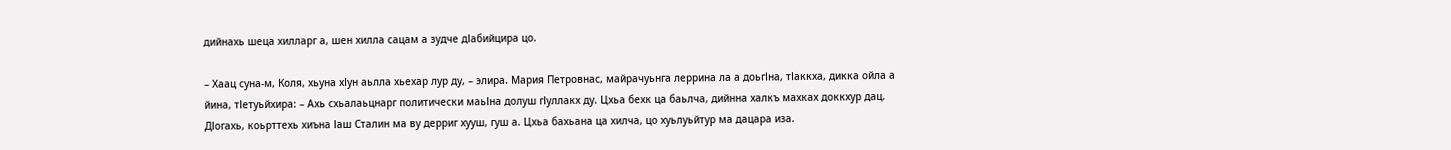дийнахь шеца хилларг а, шен хилла сацам а зудче дІабийцира цо.

– Хаац суна-м, Коля, хьуна хІун аьлла хьехар лур ду, – элира. Мария Петровнас, майрачуьнга леррина ла а доьгІна, тІаккха, дикка ойла а йина, тІетуьйхира: – Ахь схьалаьцнарг политически маьІна долуш гІуллакх ду. Цхьа бехк ца баьлча, дийнна халкъ махках доккхур дац. ДІогахь, коьрттехь хиъна Іаш Сталин ма ву дерриг хууш, гуш а. Цхьа бахьана ца хилча, цо хуьлуьйтур ма дацара иза.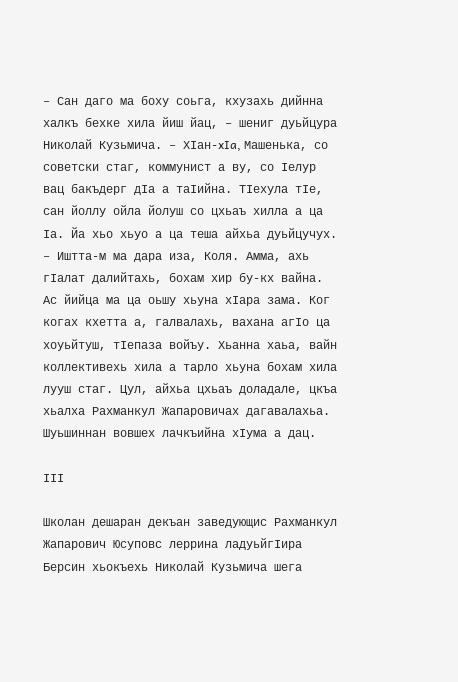– Сан даго ма боху соьга, кхузахь дийнна халкъ бехке хила йиш йац, – шениг дуьйцура Николай Кузьмича. – ХІан-xIa, Maшенька, со советски стаг, коммунист а ву, со Іелур вац бакъдерг дІа а таІийна. ТІехула тІе, сан йоллу ойла йолуш со цхьаъ хилла а ца Іа. Йа хьо хьуо а ца теша айхьа дуьйцучух. – Иштта-м ма дара иза, Коля. Амма, ахь гІалат далийтахь, бохам хир бу-кх вайна. Ас йийца ма ца оьшу хьуна хIара зама. Ког когах кхетта а, галвалахь, вахана агІо ца хоуьйтуш, тІепаза войъу. Хьанна хаьа, вайн коллективехь хила а тарло хьуна бохам хила лууш стаг. Цул, айхьа цхьаъ доладале, цкъа хьалха Рахманкул Жапаровичах дагавалахьа. Шуьшиннан вовшех лачкъийна хІума а дац.

ІІІ

Школан дешаран декъан заведующис Рахманкул Жапарович Юсуповс леррина ладуьйгІира Берсин хьокъехь Николай Кузьмича шега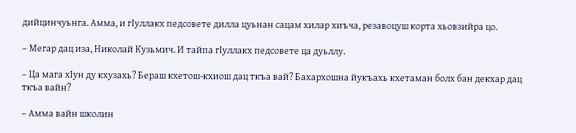дийцинчуьнга. Амма, и гІуллакх педсовете дилла цуьнан сацам хилар хиъча, резавоцуш корта хьовзийра цо.

– Мегар дац иза, Николай Кузьмич. И тайпа гІуллакх педсовете ца дуьллу.

– Ца мага хІун ду кхузахь? Бераш кхетош-кхиош дац ткъа вай? Бахархошна йукъахь кхетаман болх бан декхар дац ткъа вайн?

– Амма вайн школин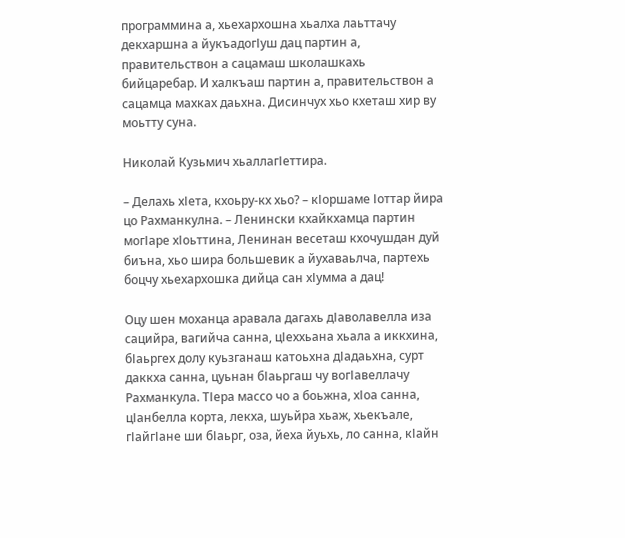программина а, хьехархошна хьалха лаьттачу декхаршна а йукъадогІуш дац партин а, правительствон а сацамаш школашкахь бийцаребар. И халкъаш партин а, правительствон а сацамца махках даьхна. Дисинчух хьо кхеташ хир ву моьтту суна.

Николай Кузьмич хьаллагІеттира.

– Делахь хІета, кхоьру-кх хьо? – кІоршаме Іоттар йира цо Рахманкулна. – Ленински кхайкхамца партин могІаре хІоьттина, Ленинан весеташ кхочушдан дуй биъна, хьо шира большевик а йухаваьлча, партехь боцчу хьехархошка дийца сан хІумма а дац!

Оцу шен моханца аравала дагахь дІаволавелла иза сацийра, вагийча санна, цІеххьана хьала а иккхина, бІаьргех долу куьзганаш катоьхна дІадаьхна, сурт даккха санна, цуьнан бІаьргаш чу вогІавеллачу Рахманкула. ТІера массо чо а боьжна, хІоа санна, цІанбелла корта, лекха, шуьйра хьаж, хьекъале, гІайгІане ши бІаьрг, оза, йеха йуьхь, ло санна, кІайн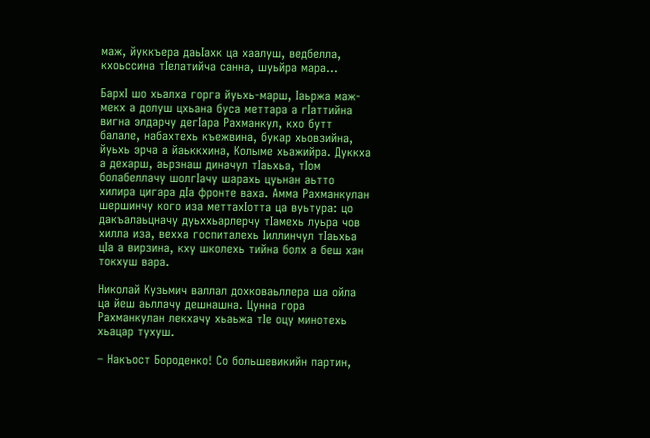маж, йуккъера даьІахк ца хаалуш, ведбелла, кхоьссина тІелатийча санна, шуьйра мара…

БархІ шо хьалха горга йуьхь-марш, Іаьржа маж-мекх а долуш цхьана буса меттара а гІаттийна вигна элдарчу дегІара Рахманкул, кхо бутт балале, набахтехь къежвина, букар хьовзийна, йуьхь эрча а йаьккхина, Колыме хьажийра. Дуккха а дехарш, аьрзнаш диначул тІаьхьа, тІом болабеллачу шолгІачу шарахь цуьнан аьтто хилира цигара дІа фронте ваха. Амма Рахманкулан шершинчу кого иза меттахІотта ца вуьтура: цо дакъалаьцначу дуьххьарлерчу тІамехь луьра чов хилла иза, вехха госпиталехь Іиллинчул тІаьхьа цІа а вирзина, кху школехь тийна болх а беш хан токхуш вара.

Николай Кузьмич валлал дохковаьллера ша ойла ца йеш аьллачу дешнашна. Цунна гора Рахманкулан лекхачу хьаьжа тІе оцу минотехь хьацар тухуш.

– Накъост Бороденко! Со большевикийн партин,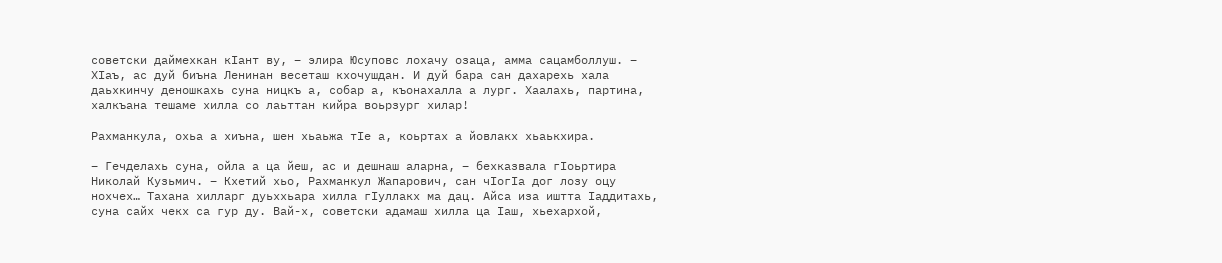советски даймехкан кІант ву, – элира Юсуповс лохачу озаца, амма сацамболлуш. – ХІаъ, ас дуй биъна Ленинан весеташ кхочушдан. И дуй бара сан дахарехь хала даьхкинчу деношкахь суна ницкъ а, собар а, къонахалла а лург. Хаалахь, партина, халкъана тешаме хилла со лаьттан кийра воьрзург хилар!

Рахманкула, охьа а хиъна, шен хьаьжа тІе а, коьртах а йовлакх хьаькхира.

– Гечделахь суна, ойла а ца йеш, ас и дешнаш аларна, – бехказвала гІоьртира Николай Кузьмич. – Кхетий хьо, Рахманкул Жапарович, сан чIогІа дог лозу оцу нохчех… Тахана хилларг дуьххьара хилла гІуллакх ма дац. Айса иза иштта Іаддитахь, суна сайх чекх са гур ду. Вай-х, советски адамаш хилла ца Іаш, хьехархой,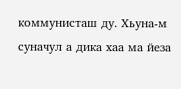коммунисташ ду. Хьуна-м суначул а дика хаа ма йеза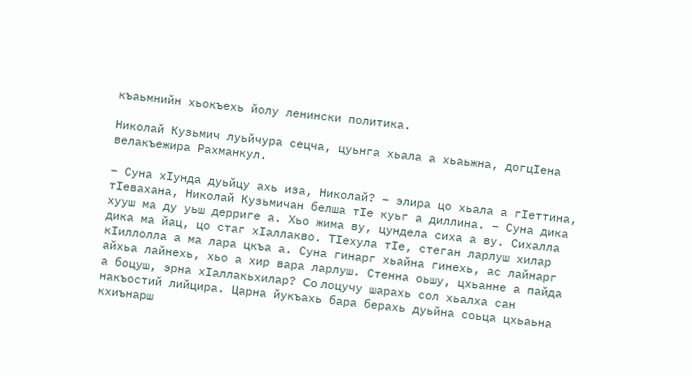къаьмнийн хьокъехь йолу ленински политика.

Николай Кузьмич луьйчура сецча, цуьнга хьала а хьаьжна, догцІена велакъежира Рахманкул.

– Суна хІунда дуьйцу ахь иза, Николай? – элира цо хьала а гІеттина, тІевахана, Николай Кузьмичан белша тІе куьг а диллина. – Суна дика хууш ма ду уьш дерриге а. Хьо жима ву, цундела сиха а ву. Сихалла дика ма йац, цо стаг хІаллакво. ТІехула тIе, стеган ларлуш хилар кІиллолла а ма лара цкъа а. Суна гинарг хьайна гинехь, ас лайнарг айхьа лайнехь, хьо а хир вара ларлуш. Стенна оьшу, цхьанне а пайда а боцуш, эрна хІаллакьхилар? Co лоцучу шарахь сол хьалха сан накъостий лийцира. Царна йукъахь бара берахь дуьйна соьца цхьаьна кхиънарш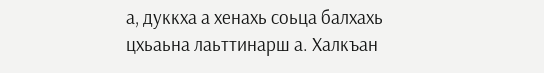а, дуккха а хенахь соьца балхахь цхьаьна лаьттинарш а. Халкъан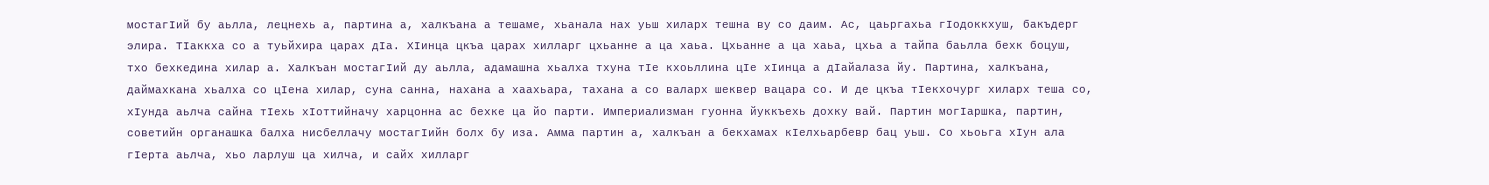мостагІий бу аьлла, лецнехь а, партина а, халкъана а тешаме, хьанала нах уьш хиларх тешна ву со даим. Ас, цаьргахьа гІодоккхуш, бакъдерг элира. ТІаккха со а туьйхира царах дІа. ХІинца цкъа царах хилларг цхьанне а ца хаьа. Цхьанне а ца хаьа, цхьа а тайпа баьлла бехк боцуш, тхо бехкедина хилар а. Халкъан мостагІий ду аьлла, адамашна хьалха тхуна тІе кхоьллина цІе хIинца а дІайалаза йу. Партина, халкъана, даймахкана хьалха со цІена хилар, суна санна, нахана а хаахьара, тахана а со валарх шеквер вацара со. И де цкъа тІекхочург хиларх теша со, хІунда аьлча сайна тІехь хІоттийначу харцонна ас бехке ца йо парти. Империализман гуонна йуккъехь дохку вай. Партин могІаршка, партин, советийн органашка балха нисбеллачу мостагІийн болх бу иза. Амма партин а, халкъан а бекхамах кІелхьарбевр бац уьш. Со хьоьга хІун ала гІерта аьлча, хьо ларлуш ца хилча, и сайх хилларг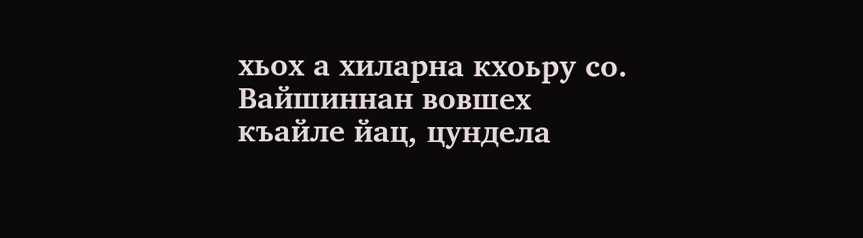хьох а хиларна кхоьру со. Вайшиннан вовшех къайле йац, цундела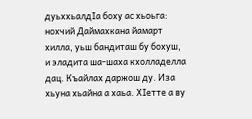дуьххьалдІа боху ас хьоьга: нохчий Даймахкана йамарт хилла, уьш бандиташ бу бохуш, и эладита ша-шаха кхолладелла дац. Къайлах даржош ду. Иза хьуна хьайна а хаьа. ХІетте а ву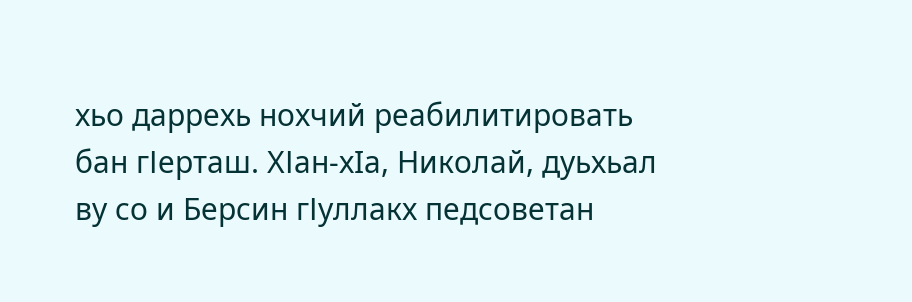хьо даррехь нохчий реабилитировать бан гІерташ. ХІан-хIа, Николай, дуьхьал ву со и Берсин гІуллакх педсоветан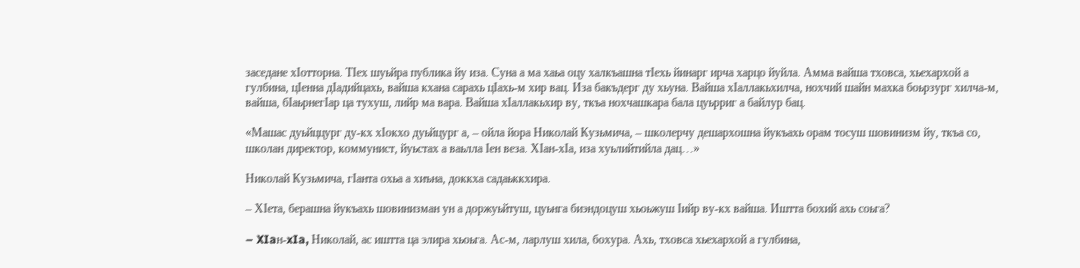заседане хІотторна. ТІех шуьйра публика йу иза. Суна а ма хаьа оцу халкъашна тІехь йинарг ирча харцо йуйла. Амма вайша тховса, хьехархой а гулбина, цІенна дІадийцахь, вайша кхана сарахь цІахь-м хир вац. Иза бакъдерг ду хьуна. Вайша хIаллакьхилча, нохчий шайн махка боьрзург хилча-м, вайша, бІаьрнегІар ца тухуш, лийр ма вара. Вайша хІаллакьхир ву, ткъа нохчашкара бала цуьрриг а байлур бац.

«Машас дуьйццург ду-кх хIокхо дуьйцург а, – ойла йора Николай Кузьмича, – школерчу дешархошна йукъахь орам тосуш шовинизм йу, ткъа со, школан директор, коммунист, йуьстах а ваьлла Іен веза. ХІан-хІа, иза хуьлийтийла дац…»

Николай Кузьмича, гІанта охьа а хиъна, доккха садаьккхира.

– ХІета, берашна йукъахь шовинизман ун а доржуьйтуш, цуьнга биэндоцуш хьоьжуш Іийр ву-кх вайша. Иштта бохий ахь соьга?

– XIaн-xIa, Николай, ас иштта ца элира хьоьга. Ас-м, ларлуш хила, бохура. Ахь, тховса хьехархой а гулбина,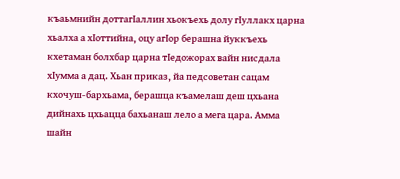къаьмнийн доттагІаллин хьокъехь долу гІуллакх царна хьалха а хІоттийна, оцу агІор берашна йуккъехь кхетаман болхбар царна тІедожорах вайн нисдала хІумма а дац. Хьан приказ, йа педсоветан сацам кхочуш-бархьама, берашца къамелаш деш цхьана дийнахь цхьацца бахьанаш лело а мега цара. Амма шайн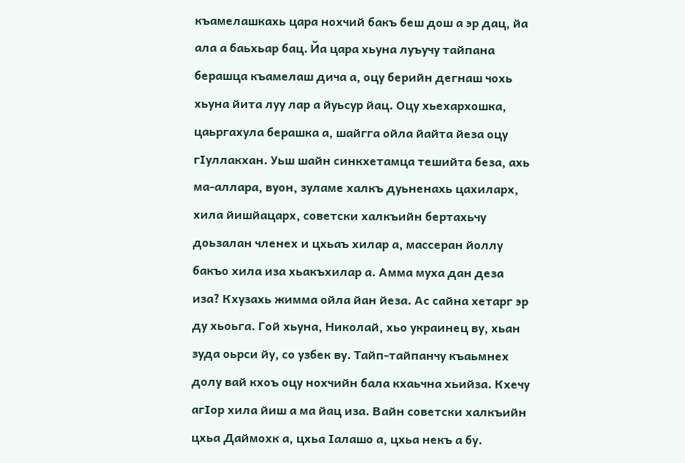къамелашкахь цара нохчий бакъ беш дош а эр дац, йа ала а баьхьар бац. Йа цара хьуна луъучу тайпана берашца къамелаш дича а, оцу берийн дегнаш чохь хьуна йита луу лар а йуьсур йац. Оцу хьехархошка, цаьргахула берашка а, шайгга ойла йайта йеза оцу гІуллакхан. Уьш шайн синкхетамца тешийта беза, ахь ма-аллара, вуон, зуламе халкъ дуьненахь цахиларх, хила йишйацарх, советски халкъийн бертахьчу доьзалан членех и цхьаъ хилар а, массеран йоллу бакъо хила иза хьакъхилар а. Амма муха дан деза иза? Кхузахь жимма ойла йан йеза. Ас сайна хетарг эр ду хьоьга. Гой хьуна, Николай, хьо украинец ву, хьан зуда оьрси йу, со узбек ву. Тайп-тайпанчу къаьмнех долу вай кхоъ оцу нохчийн бала кхаьчна хьийза. Кхечу агІор хила йиш а ма йац иза. Вайн советски халкъийн цхьа Даймохк а, цхьа Іалашо а, цхьа некъ а бу.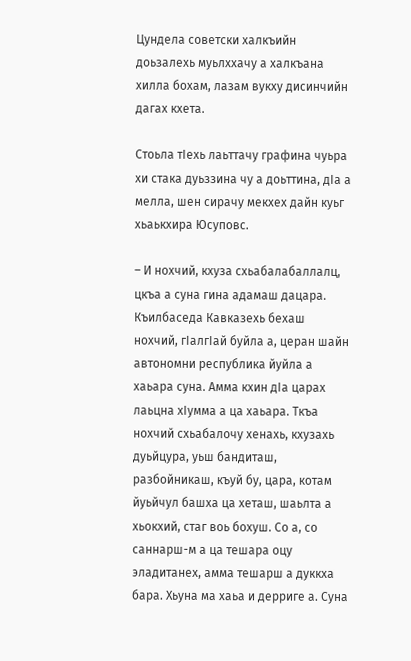Цундела советски халкъийн доьзалехь муьлххачу а халкъана хилла бохам, лазам вукху дисинчийн дагах кхета.

Стоьла тІехь лаьттачу графина чуьра хи стака дуьззина чу а доьттина, дІа а мелла, шен сирачу мекхех дайн куьг хьаькхира Юсуповс.

– И нохчий, кхуза схьабалабаллалц, цкъа а суна гина адамаш дацара. Къилбаседа Кавказехь бехаш нохчий, гІалгІай буйла а, церан шайн автономни республика йуйла а хаьара суна. Амма кхин дІа царах лаьцна хІумма а ца хаьара. Ткъа нохчий схьабалочу хенахь, кхузахь дуьйцура, уьш бандиташ, разбойникаш, къуй бу, цара, котам йуьйчул башха ца хеташ, шаьлта а хьокхий, стаг воь бохуш. Со а, со саннарш-м а ца тешара оцу эладитанех, амма тешарш а дуккха бара. Хьуна ма хаьа и дерриге а. Суна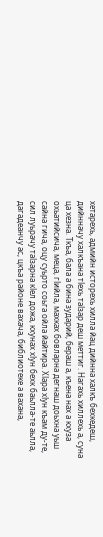хетарехь, адмийн исторехь хилла йац дийнна халкъ бехкедеш, дийнначу халкъана тІехь таІзар деш меттиг. Нагахь хиллехь а, суна ца хезна. Ткъа, бала а бина зударий, бераш а, къена нах а кхуза охьатийсича, меца, гІийла, махках бовларна дегнаш доьхна уьш сайна гича, оцу суьрто соьга ойла йайтира. ХІара хІун къам ду-те, сил луьрачу таІзарна кІел дожа, кхунах хІун бехк баьлла-те аьлла, дагадеанчу ас, цкъа районе вахача, библиотеке а вахана,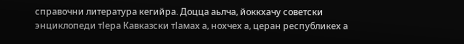справочни литература кегийра. Доцца аьлча, йоккхачу советски энциклопеди тІера Кавказски тІамах а, нохчех а, церан республикех а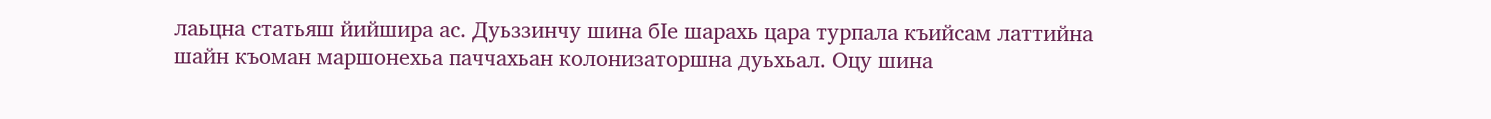лаьцна статьяш йийшира ас. Дуьззинчу шина бІе шарахь цара турпала къийсам латтийна шайн къоман маршонехьа паччахьан колонизаторшна дуьхьал. Оцу шина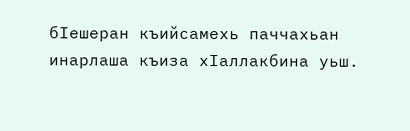бІешеран къийсамехь паччахьан инарлаша къиза хІаллакбина уьш.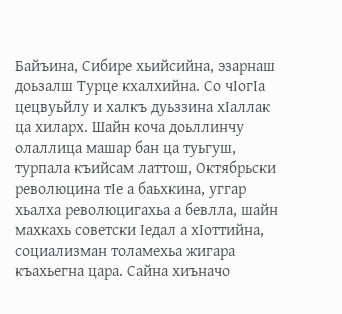Байъина, Сибире хьийсийна, эзарнаш доьзалш Турце кхалхийна. Со чІогІа цецвуьйлу и халкъ дуьззина хІаллак ца хиларх. Шайн коча доьллинчу олаллица машар бан ца туьгуш, турпала къийсам латтош, Октябрьски революцина тІе а баьхкина, уггар хьалха революцигахьа а бевлла, шайн махкахь советски Іедал а хІоттийна, социализман толамехьа жигара къахьегна цара. Сайна хиъначо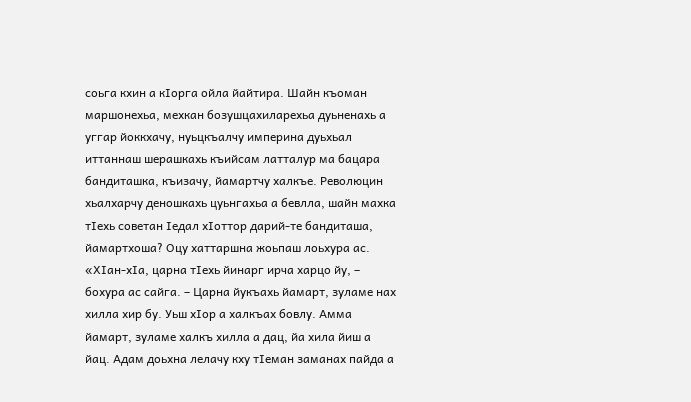соьга кхин а кІорга ойла йайтира. Шайн къоман маршонехьа, мехкан бозушцахиларехьа дуьненахь а уггар йоккхачу, нуьцкъалчу империна дуьхьал иттаннаш шерашкахь къийсам латталур ма бацара бандиташка, къизачу, йамартчу халкъе. Революцин хьалхарчу деношкахь цуьнгахьа а бевлла, шайн махка тІехь советан Іедал хІоттор дарий-те бандиташа, йамартхоша? Оцу хаттаршна жоьпаш лоьхура ас. «ХІан-хІа, царна тІехь йинарг ирча харцо йу, – бохура ас сайга. – Царна йукъахь йамарт, зуламе нах хилла хир бу. Уьш хІор а халкъах бовлу. Амма йамарт, зуламе халкъ хилла а дац, йа хила йиш а йац. Адам доьхна лелачу кху тІеман заманах пайда а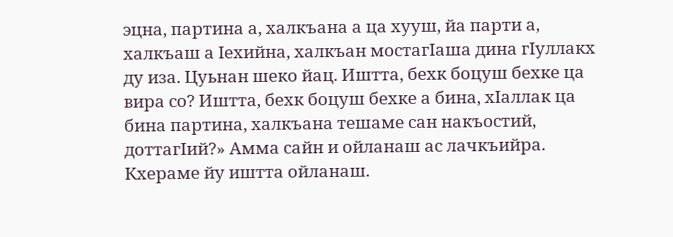эцна, партина а, халкъана а ца хууш, йа парти а, халкъаш а Іехийна, халкъан мостагІаша дина гІуллакх ду иза. Цуьнан шеко йац. Иштта, бехк боцуш бехке ца вира со? Иштта, бехк боцуш бехке а бина, хІаллак ца бина партина, халкъана тешаме сан накъостий, доттагІий?» Амма сайн и ойланаш ас лачкъийра. Кхераме йу иштта ойланаш.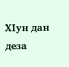ХІун дан деза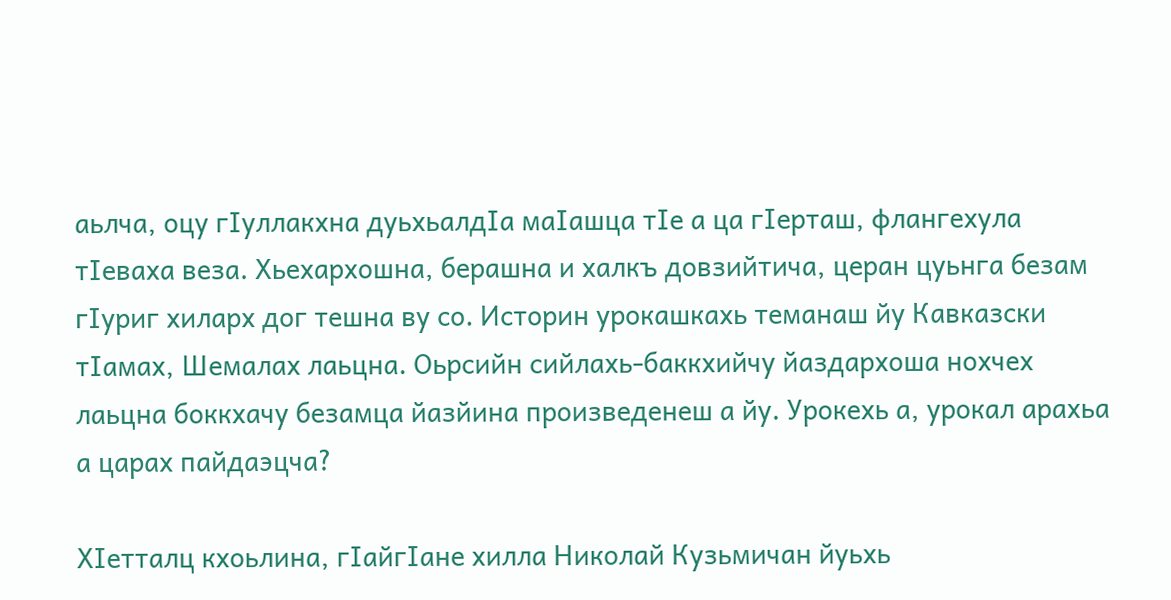аьлча, оцу гІуллакхна дуьхьалдІа маІашца тІе а ца гІерташ, флангехула тІеваха веза. Хьехархошна, берашна и халкъ довзийтича, церан цуьнга безам гІуриг хиларх дог тешна ву со. Историн урокашкахь теманаш йу Кавказски тІамах, Шемалах лаьцна. Оьрсийн сийлахь-баккхийчу йаздархоша нохчех лаьцна боккхачу безамца йазйина произведенеш а йу. Урокехь а, урокал арахьа а царах пайдаэцча?

ХІетталц кхоьлина, гІайгІане хилла Николай Кузьмичан йуьхь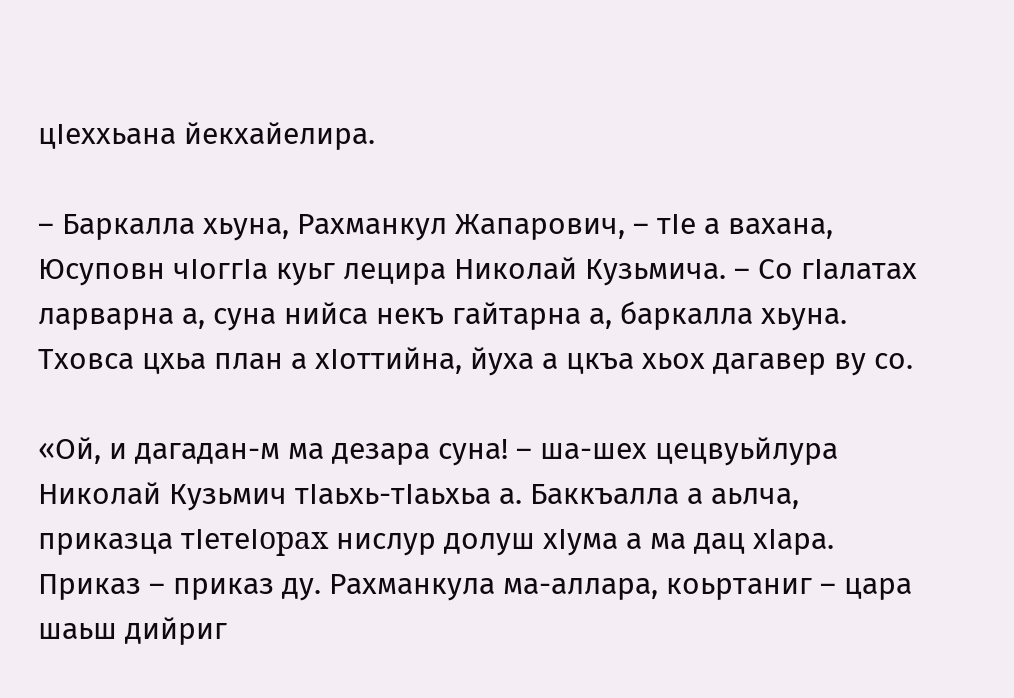цІеххьана йекхайелира.

– Баркалла хьуна, Рахманкул Жапарович, – тIe а вахана, Юсуповн чІоггІа куьг лецира Николай Кузьмича. – Со гІалатах ларварна а, суна нийса некъ гайтарна а, баркалла хьуна. Тховса цхьа план а хІоттийна, йуха а цкъа хьох дагавер ву со.

«Ой, и дагадан-м ма дезара суна! – ша-шех цецвуьйлура Николай Кузьмич тІаьхь-тІаьхьа а. Баккъалла а аьлча, приказца тIeтeІopax нислур долуш хІума а ма дац хІара. Приказ – приказ ду. Рахманкула ма-аллара, коьртаниг – цара шаьш дийриг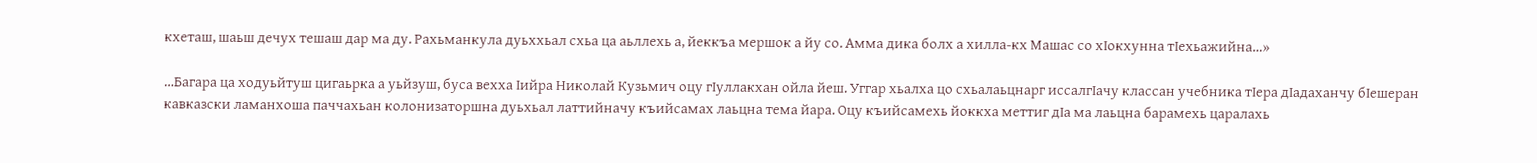кхеташ, шаьш дечух тешаш дар ма ду. Рахьманкула дуьххьал схьа ца аьллехь а, йеккъа мершок а йу со. Амма дика болх а хилла-кх Машас со хІокхунна тІехьажийна…»

…Багара ца ходуьйтуш цигаьрка а уьйзуш, буса вехха Іийра Николай Кузьмич оцу гІуллакхан ойла йеш. Уггар хьалха цо схьалаьцнарг иссалгІачу классан учебника тІера дІадаханчу бІешеран кавказски ламанхоша паччахьан колонизаторшна дуьхьал латтийначу къийсамах лаьцна тема йара. Оцу къийсамехь йоккха меттиг дІа ма лаьцна барамехь царалахь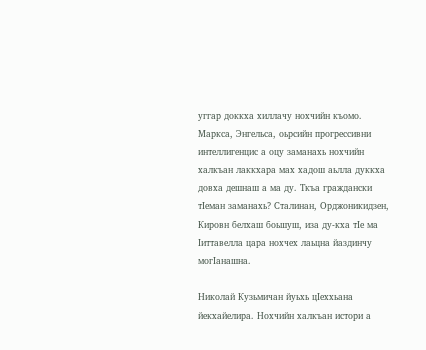уггар доккха хиллачу нохчийн къомо. Маркса, Энгельса, оьрсийн прогрессивни интеллигенцис а оцу заманахь нохчийн халкъан лаккхара мах хадош аьлла дуккха довха дешнаш а ма ду. Ткъа граждански тІеман заманахь? Сталинан, Орджоникидзен, Кировн белхаш боьшуш, иза ду-кха тІe ма Іиттавелла цара нохчех лаьцна йаздинчу могІанашна.

Николай Кузьмичан йуьхь цІеххьана йекхайелира. Нохчийн халкъан истори а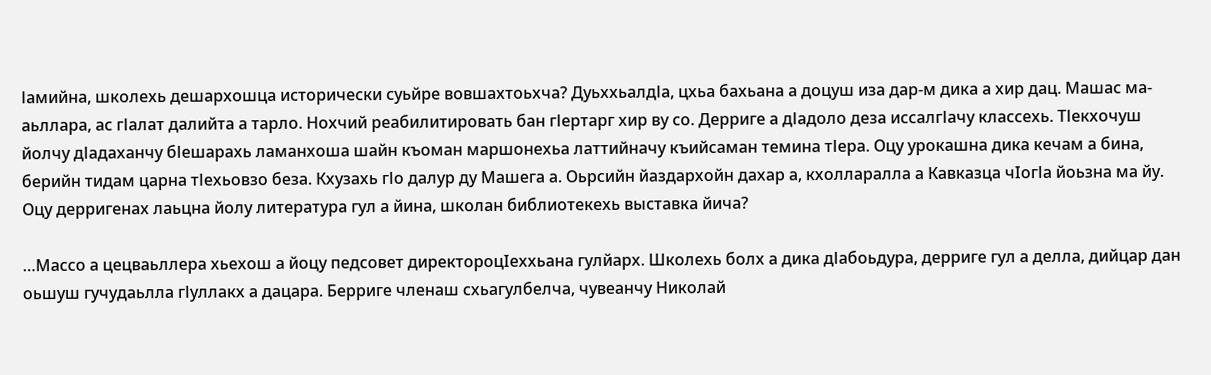Іамийна, школехь дешархошца исторически суьйре вовшахтоьхча? ДуьххьалдІа, цхьа бахьана а доцуш иза дар-м дика а хир дац. Машас ма-аьллара, ас гІалат далийта а тарло. Нохчий реабилитировать бан гІертарг хир ву со. Дерриге а дІадоло деза иссалгІачу классехь. ТІекхочуш йолчу дІадаханчу бІешарахь ламанхоша шайн къоман маршонехьа латтийначу къийсаман темина тІера. Оцу урокашна дика кечам а бина, берийн тидам царна тІехьовзо беза. Кхузахь гІо далур ду Машега а. Оьрсийн йаздархойн дахар а, кхолларалла а Кавказца чIогІа йоьзна ма йу. Оцу дерригенах лаьцна йолу литература гул а йина, школан библиотекехь выставка йича?

…Массо а цецваьллера хьехош а йоцу педсовет директороцIеххьана гулйарх. Школехь болх а дика дІабоьдура, дерриге гул а делла, дийцар дан оьшуш гучудаьлла гІуллакх а дацара. Берриге членаш схьагулбелча, чувеанчу Николай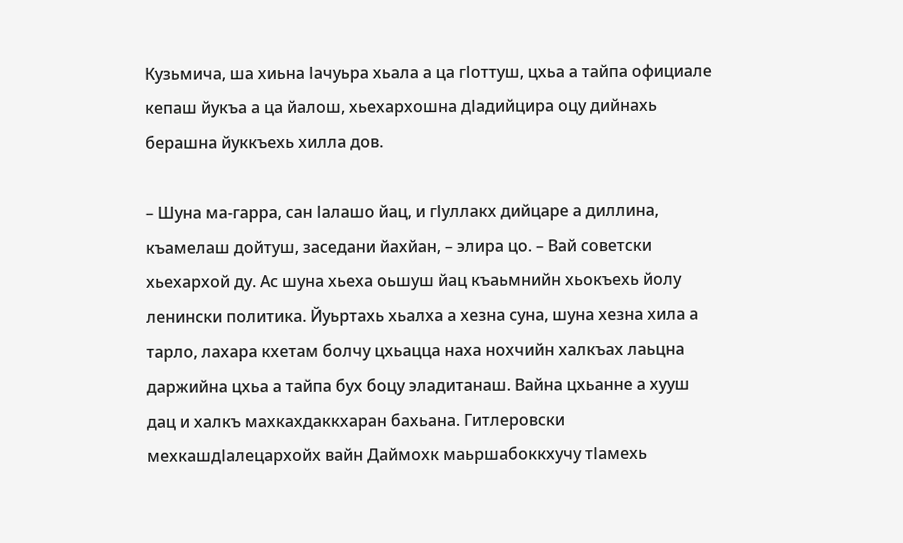Кузьмича, ша хиьна Іачуьра хьала а ца гІоттуш, цхьа а тайпа официале кепаш йукъа а ца йалош, хьехархошна дІадийцира оцу дийнахь берашна йуккъехь хилла дов.

– Шуна ма-гарра, сан Іалашо йац, и гІуллакх дийцаре а диллина, къамелаш дойтуш, заседани йахйан, – элира цо. – Вай советски хьехархой ду. Ас шуна хьеха оьшуш йац къаьмнийн хьокъехь йолу ленински политика. Йуьртахь хьалха а хезна суна, шуна хезна хила а тарло, лахара кхетам болчу цхьацца наха нохчийн халкъах лаьцна даржийна цхьа а тайпа бух боцу эладитанаш. Вайна цхьанне а хууш дац и халкъ махкахдаккхаран бахьана. Гитлеровски мехкашдІалецархойх вайн Даймохк маьршабоккхучу тІамехь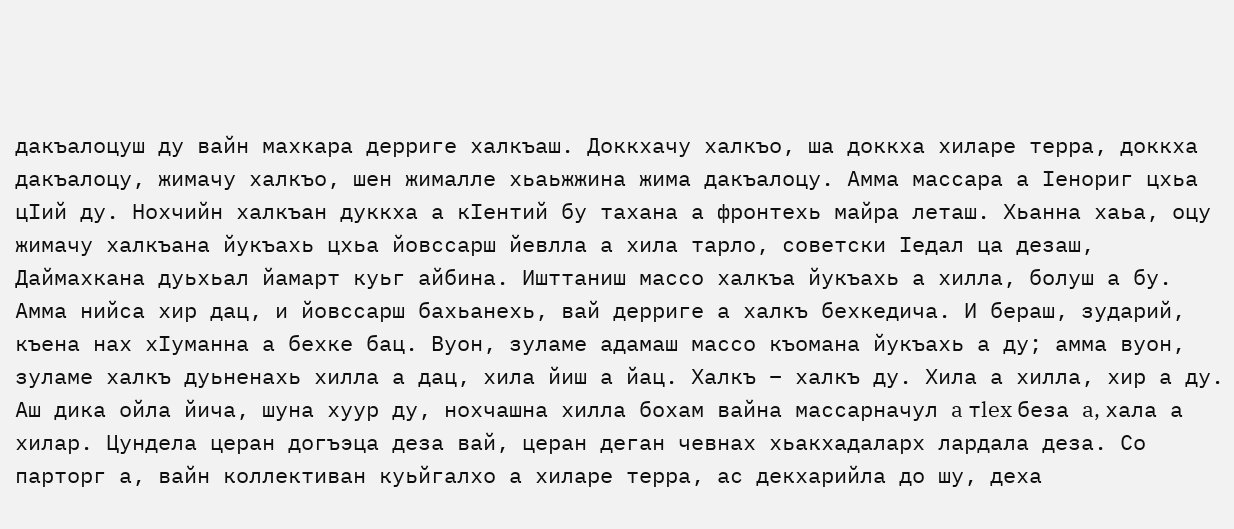дакъалоцуш ду вайн махкара дерриге халкъаш. Доккхачу халкъо, ша доккха хиларе терра, доккха дакъалоцу, жимачу халкъо, шен жималле хьаьжжина жима дакъалоцу. Амма массара а Іенориг цхьа цІий ду. Нохчийн халкъан дуккха а кІентий бу тахана а фронтехь майра леташ. Хьанна хаьа, оцу жимачу халкъана йукъахь цхьа йовссарш йевлла а хила тарло, советски Іедал ца дезаш, Даймахкана дуьхьал йамарт куьг айбина. Ишттаниш массо халкъа йукъахь а хилла, болуш а бу. Амма нийса хир дац, и йовссарш бахьанехь, вай дерриге а халкъ бехкедича. И бераш, зударий, къена нах хІуманна а бехке бац. Вуон, зуламе адамаш массо къомана йукъахь а ду; амма вуон, зуламе халкъ дуьненахь хилла а дац, хила йиш а йац. Халкъ – халкъ ду. Хила а хилла, хир а ду. Аш дика ойла йича, шуна хуур ду, нохчашна хилла бохам вайна массарначул a тlex беза a, хала а хилар. Цундела церан догъэца деза вай, церан деган чевнах хьакхадаларх лардала деза. Со парторг а, вайн коллективан куьйгалхо а хиларе терра, ас декхарийла до шу, деха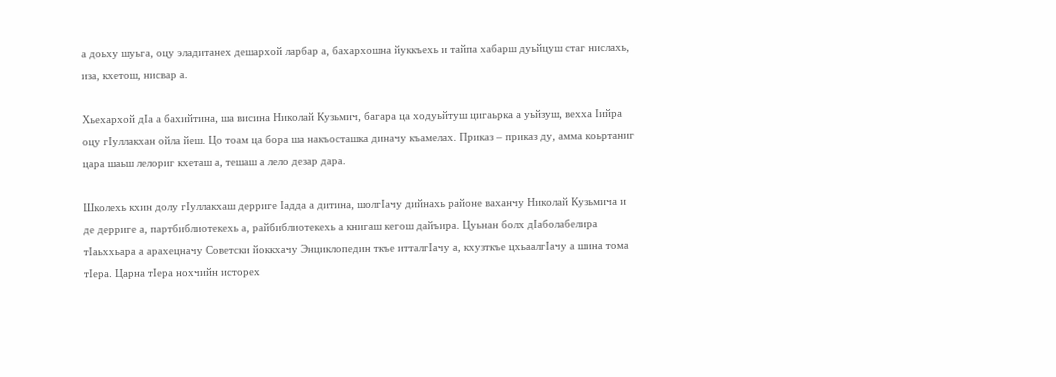а доьху шуьга, оцу эладитанех дешархой ларбар а, бахархошна йуккъехь и тайпа хабарш дуьйцуш стаг нислахь, иза, кхетош, нисвар а.

Хьехархой дІа а бахийтина, ша висина Николай Кузьмич, багара ца ходуьйтуш цигаьрка а уьйзуш, вехха Іийра оцу гІуллакхан ойла йеш. Цо тоам ца бора ша накъосташка диначу къамелах. Приказ – приказ ду, амма коьртаниг цара шаьш лелориг кхеташ а, тешаш а лело дезар дара.

Школехь кхин долу гІуллакхаш дерриге Іадда а дитина, шолгІачу дийнахь районе ваханчу Николай Кузьмича и де дерриге а, партбиблиотекехь а, райбиблиотекехь а книгаш кегош дайъира. Цуьнан болх дІаболабелира тІаьххьара а арахецначу Советски йоккхачу Энциклопедин ткъе итталгІачу а, кхузткъе цхьаалгІачу а шина тома тІера. Царна тІера нохчийн исторех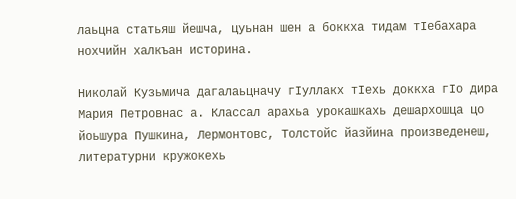лаьцна статьяш йешча, цуьнан шен а боккха тидам тІебахара нохчийн халкъан историна.

Николай Кузьмича дагалаьцначу гІуллакх тІехь доккха гІо дира Мария Петровнас а. Классал арахьа урокашкахь дешархошца цо йоьшура Пушкина, Лермонтовс, Толстойс йазйина произведенеш, литературни кружокехь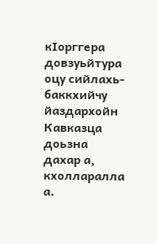кІорггера довзуьйтура оцу сийлахь-баккхийчу йаздархойн Кавказца доьзна дахар а, кхолларалла а.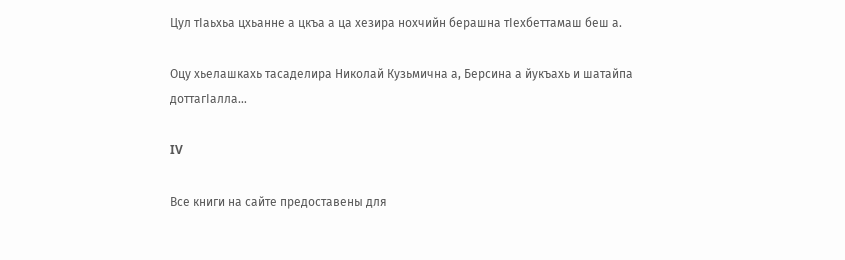Цул тІаьхьа цхьанне а цкъа а ца хезира нохчийн берашна тІехбеттамаш беш а.

Оцу хьелашкахь тасаделира Николай Кузьмична а, Берсина а йукъахь и шатайпа доттагІалла…

IV

Все книги на сайте предоставены для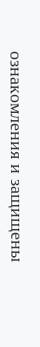ознакомления и защищены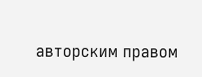авторским правом